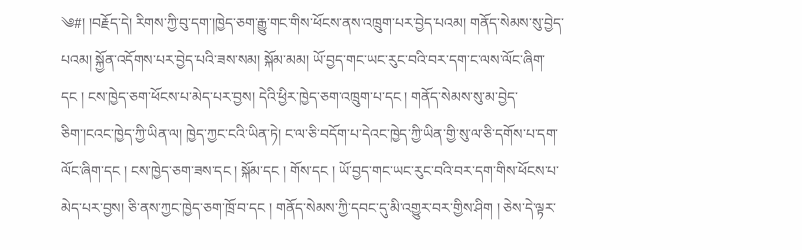༄#། །བརྗོད་དེ། རིགས་ཀྱི་བུ་དག་།ཁྱེད་ཅག་རྒྱུ་གང་གིས་ཕོངས་ནས་འཁྲུག་པར་བྱེད་པའམ། གནོད་སེམས་སུ་བྱེད་པའམ། སྐྱོན་འདོགས་པར་བྱེད་པའི་ཟས་སམ། སྐོམ་མམ། ཡོ་བྱད་གང་ཡང་རུང་བའི་བར་དག་ང་ལས་ལོང་ཞིག་དང ། ངས་ཁྱེད་ཅག་ཕོངས་པ་མེད་པར་བྱས། དེའི་ཕྱིར་ཁྱེད་ཅག་འཁྲུག་པ་དང ། གནོད་སེམས་སུ་མ་བྱེད་ཅིག་།ངའང་ཁྱེད་ཀྱི་ཡིན་ལ། ཁྱེད་ཀྱང་ངའི་ཡིན་ཏེ། ང་ལ་ཅི་བདོག་པ་དེའང་ཁྱེད་ཀྱི་ཡིན་གྱི་སུ་ལ་ཅི་དགོས་པ་དག་ལོང་ཞིག་དང ། ངས་ཁྱེད་ཅག་ཟས་དང ། སྐོམ་དང ། གོས་དང ། ཡོ་བྱད་གང་ཡང་རུང་བའི་བར་དག་གིས་ཕོངས་པ་མེད་པར་བྱས། ཅི་ནས་ཀྱང་ཁྱེད་ཅག་ཁྲོ་བ་དང ། གནོད་སེམས་ཀྱི་དབང་དུ་མི་འགྱུར་བར་གྱིས་ཤིག ། ཅེས་དེ་ལྟར་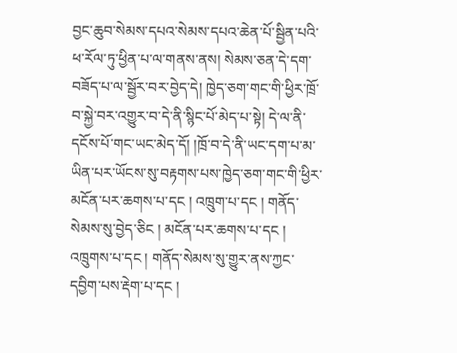བྱང་ཆུབ་སེམས་དཔའ་སེམས་དཔའ་ཆེན་པོ་སྦྱིན་པའི་ཕ་རོལ་ཏུ་ཕྱིན་པ་ལ་གནས་ནས། སེམས་ཅན་དེ་དག་བཟོད་པ་ལ་སྦྱོར་བར་བྱེད་དེ། ཁྱེད་ཅག་གང་གི་ཕྱིར་ཁྲོ་བ་སྐྱེ་བར་འགྱུར་བ་དེ་ནི་སྙིང་པོ་མེད་པ་སྟེ། དེ་ལ་ནི་དངོས་པོ་གང་ཡང་མེད་དོ། །ཁྲོ་བ་དེ་ནི་ཡང་དག་པ་མ་ཡིན་པར་ཡོངས་སུ་བརྟགས་པས་ཁྱེད་ཅག་གང་གི་ཕྱིར་མངོན་པར་ཆགས་པ་དང ། འཁྲུག་པ་དང ། གནོད་སེམས་སུ་བྱེད་ཅིང ། མངོན་པར་ཆགས་པ་དང ། འཁྲུགས་པ་དང ། གནོད་སེམས་སུ་གྱུར་ནས་ཀྱང་དབྱིག་པས་རྡེག་པ་དང །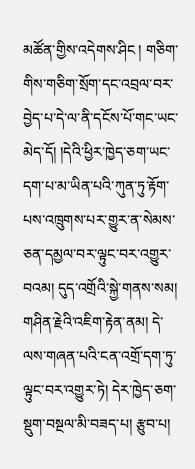མཚོན་གྱིས་འདེགས་ཤིང ། གཅིག་
གིས་གཅིག་སྲོག་དང་འབྲལ་བར་བྱེད་པ་དེ་ལ་ནི་དངོས་པོ་གང་ཡང་མེད་དོ། །དེའི་ཕྱིར་ཁྱེད་ཅག་ཡང་དག་པ་མ་ཡིན་པའི་ཀུན་ཏུ་རྟོག་པས་འཁྲུགས་པར་གྱུར་ན་སེམས་ཅན་དམྱལ་བར་ལྟུང་བར་འགྱུར་བའམ། དུད་འགྲོའི་སྐྱེ་གནས་སམ། གཤིན་རྗེའི་འཇིག་རྟེན་ནམ། དེ་ལས་གཞན་པའི་ངན་འགྲོ་དག་ཏུ་ལྟུང་བར་འགྱུར་ཏེ། དེར་ཁྱེད་ཅག་སྡུག་བསྔལ་མི་བཟད་པ། རྩུབ་པ།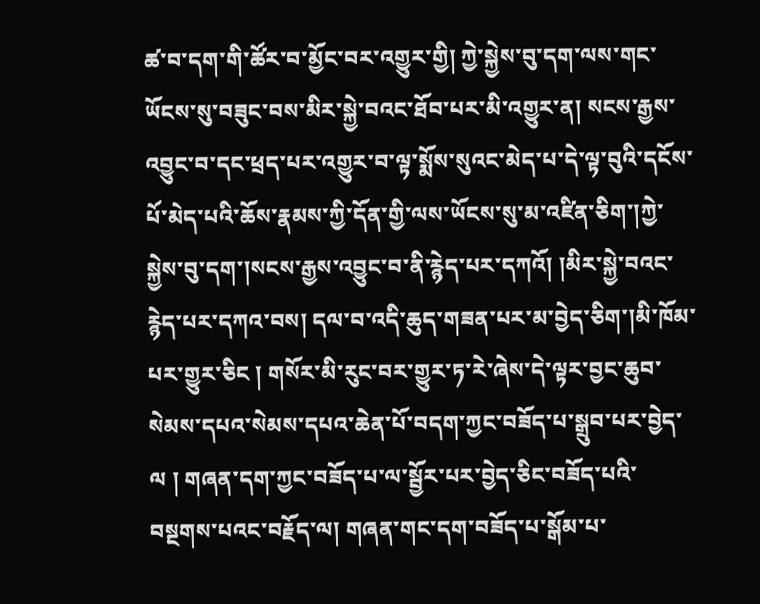ཚ་བ་དག་གི་ཚོར་བ་མྱོང་བར་འགྱུར་གྱི། ཀྱེ་སྐྱེས་བུ་དག་ལས་གང་ཡོངས་སུ་བཟུང་བས་མིར་སྐྱེ་བའང་ཐོབ་པར་མི་འགྱུར་ན། སངས་རྒྱས་འབྱུང་བ་དང་ཕྲད་པར་འགྱུར་བ་ལྟ་སྨོས་སུའང་མེད་པ་དེ་ལྟ་བུའི་དངོས་པོ་མེད་པའི་ཆོས་རྣམས་ཀྱི་དོན་གྱི་ལས་ཡོངས་སུ་མ་འཛིན་ཅིག་།ཀྱེ་སྐྱེས་བུ་དག་།སངས་རྒྱས་འབྱུང་བ་ནི་རྙེད་པར་དཀའོ། །མིར་སྐྱེ་བའང་རྙེད་པར་དཀའ་བས། དལ་བ་འདི་ཆུད་གཟན་པར་མ་བྱེད་ཅིག་།མི་ཁོམ་པར་གྱུར་ཅིང ། གསོར་མི་རུང་བར་གྱུར་ཏ་རེ་ཞེས་དེ་ལྟར་བྱང་ཆུབ་སེམས་དཔའ་སེམས་དཔའ་ཆེན་པོ་བདག་ཀྱང་བཟོད་པ་སྒྲུབ་པར་བྱེད་ལ ། གཞན་དག་ཀྱང་བཟོད་པ་ལ་སྦྱོར་པར་བྱེད་ཅིང་བཟོད་པའི་བསྔགས་པའང་བརྗོད་ལ། གཞན་གང་དག་བཟོད་པ་སྒོམ་པ་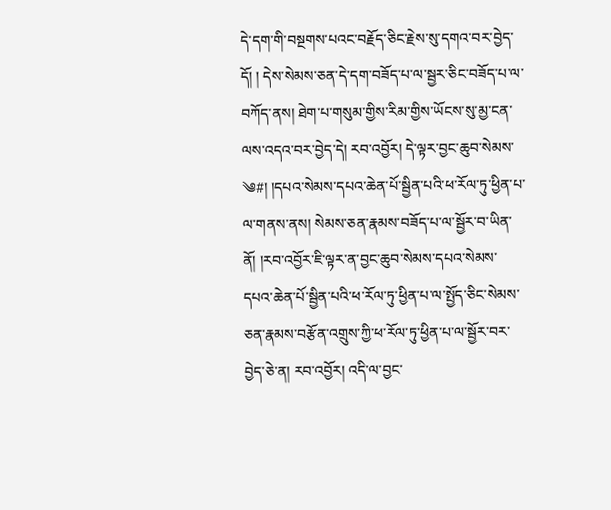དེ་དག་གི་བསྔགས་པའང་བརྗོད་ཅིང་རྗེས་སུ་དགའ་བར་བྱེད་དོ། ། དེས་སེམས་ཅན་དེ་དག་བཟོད་པ་ལ་སྦྱར་ཅིང་བཟོད་པ་ལ་བཀོད་ནས། ཐེག་པ་གསུམ་གྱིས་རིམ་གྱིས་ཡོངས་སུ་མྱ་ངན་ལས་འདའ་བར་བྱེད་དེ། རབ་འབྱོར། དེ་ལྟར་བྱང་ཆུབ་སེམས་
༄#། །དཔའ་སེམས་དཔའ་ཆེན་པོ་སྦྱིན་པའི་ཕ་རོལ་ཏུ་ཕྱིན་པ་ལ་གནས་ནས། སེམས་ཅན་རྣམས་བཟོད་པ་ལ་སྦྱོར་བ་ཡིན་ནོ། །རབ་འབྱོར་ཇི་ལྟར་ན་བྱང་ཆུབ་སེམས་དཔའ་སེམས་དཔའ་ཆེན་པོ་སྦྱིན་པའི་ཕ་རོལ་ཏུ་ཕྱིན་པ་ལ་སྤྱོད་ཅིང་སེམས་ཅན་རྣམས་བརྩོན་འགྲུས་ཀྱི་ཕ་རོལ་ཏུ་ཕྱིན་པ་ལ་སྦྱོར་བར་བྱེད་ཅེ་ན། རབ་འབྱོར། འདི་ལ་བྱང་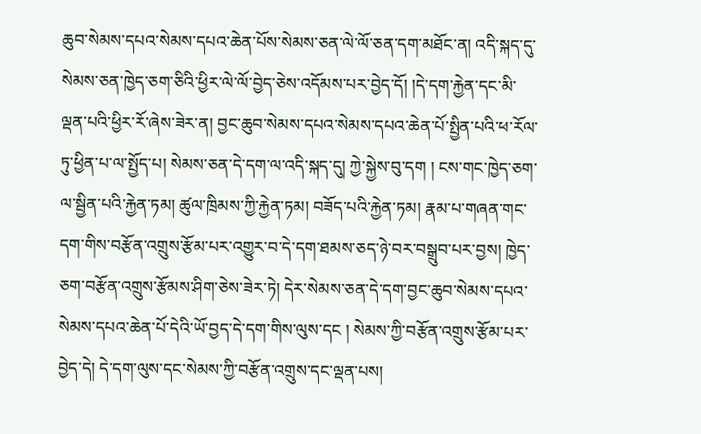ཆུབ་སེམས་དཔའ་སེམས་དཔའ་ཆེན་པོས་སེམས་ཅན་ལེ་ལོ་ཅན་དག་མཐོང་ན། འདི་སྐད་དུ་སེམས་ཅན་ཁྱེད་ཅག་ཅིའི་ཕྱིར་ལེ་ལོ་བྱེད་ཅེས་འདོམས་པར་བྱེད་དོ། །དེ་དག་རྐྱེན་དང་མི་ལྡན་པའི་ཕྱིར་རོ་ཞེས་ཟེར་ན། བྱང་ཆུབ་སེམས་དཔའ་སེམས་དཔའ་ཆེན་པོ་སྤྱིན་པའི་ཕ་རོལ་ཏུ་ཕྱིན་པ་ལ་སྤྱོད་པ། སེམས་ཅན་དེ་དག་ལ་འདི་སྐད་དུ། ཀྱེ་སྐྱེས་བུ་དག ། ངས་གང་ཁྱེད་ཅག་ལ་སྦྱིན་པའི་རྐྱེན་ཏམ། ཚུལ་ཁྲིམས་ཀྱི་རྐྱེན་ཏམ། བཟོད་པའི་རྐྱེན་ཏམ། རྣམ་པ་གཞན་གང་དག་གིས་བརྩོན་འགྲུས་རྩོམ་པར་འགྱུར་བ་དེ་དག་ཐམས་ཅད་ཉེ་བར་བསྒྲུབ་པར་བྱས། ཁྱེད་ཅག་བརྩོན་འགྲུས་རྩོམས་ཤིག་ཅེས་ཟེར་ཏེ། དེར་སེམས་ཅན་དེ་དག་བྱང་ཆུབ་སེམས་དཔའ་སེམས་དཔའ་ཆེན་པོ་དེའི་ཡོ་བྱད་དེ་དག་གིས་ལུས་དང ། སེམས་ཀྱི་བརྩོན་འགྲུས་རྩོམ་པར་བྱེད་དེ། དེ་དག་ལུས་དང་སེམས་ཀྱི་བརྩོན་འགྲུས་དང་ལྡན་པས།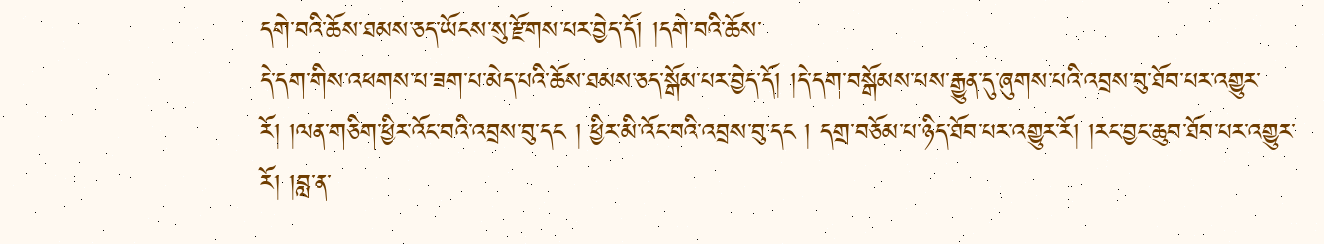དགེ་བའི་ཆོས་ཐམས་ཅད་ཡོངས་སུ་རྫོགས་པར་བྱེད་དོ། །དགེ་བའི་ཆོས་
དེ་དག་གིས་འཕགས་པ་ཟག་པ་མེད་པའི་ཆོས་ཐམས་ཅད་སྒོམ་པར་བྱེད་དོ། །དེ་དག་བསྒོམས་པས་རྒྱུན་དུ་ཞུགས་པའི་འབྲས་བུ་ཐོབ་པར་འགྱུར་རོ། །ལན་གཅིག་ཕྱིར་འོང་བའི་འབྲས་བུ་དང ། ཕྱིར་མི་འོང་བའི་འབྲས་བུ་དང ། དགྲ་བཅོམ་པ་ཉིད་ཐོབ་པར་འགྱུར་རོ། །རང་བྱང་ཆུབ་ཐོབ་པར་འགྱུར་རོ། །བླ་ན་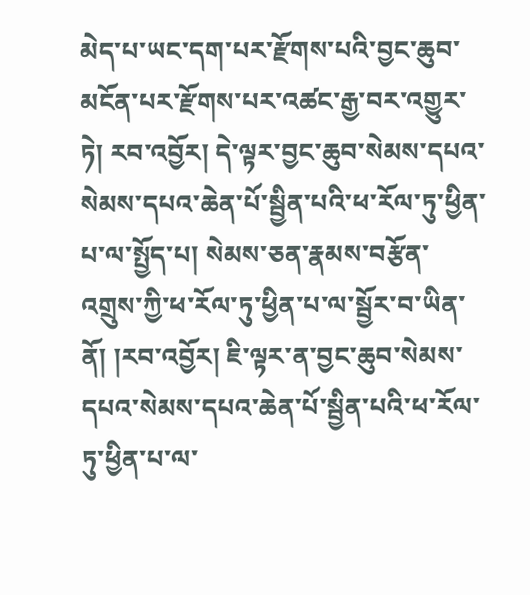མེད་པ་ཡང་དག་པར་རྫོགས་པའི་བྱང་ཆུབ་མངོན་པར་རྫོགས་པར་འཚང་རྒྱ་བར་འགྱུར་ཏེ། རབ་འབྱོར། དེ་ལྟར་བྱང་ཆུབ་སེམས་དཔའ་སེམས་དཔའ་ཆེན་པོ་སྦྱིན་པའི་ཕ་རོལ་ཏུ་ཕྱིན་པ་ལ་སྤྱོད་པ། སེམས་ཅན་རྣམས་བརྩོན་འགྲུས་ཀྱི་ཕ་རོལ་ཏུ་ཕྱིན་པ་ལ་སྦྱོར་བ་ཡིན་ནོ། །རབ་འབྱོར། ཇི་ལྟར་ན་བྱང་ཆུབ་སེམས་དཔའ་སེམས་དཔའ་ཆེན་པོ་སྦྱིན་པའི་ཕ་རོལ་ཏུ་ཕྱིན་པ་ལ་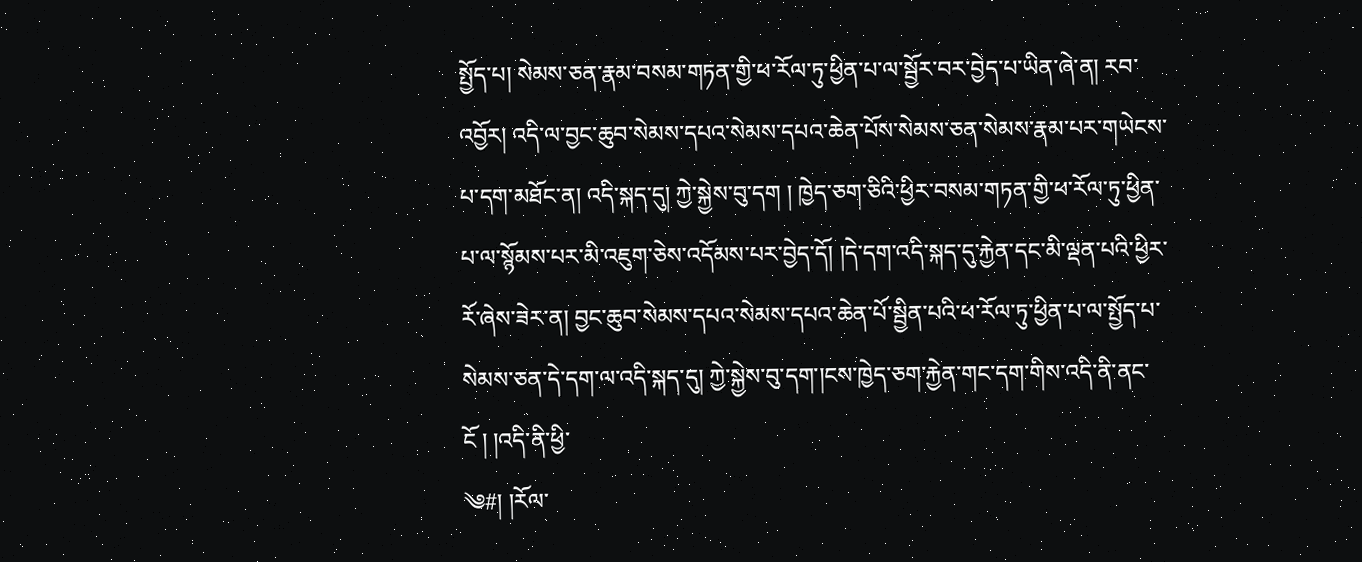སྤྱོད་པ། སེམས་ཅན་རྣམ་བསམ་གཏན་གྱི་ཕ་རོལ་ཏུ་ཕྱིན་པ་ལ་སྦྱོར་བར་བྱེད་པ་ཡིན་ཞེ་ན། རབ་འབྱོར། འདི་ལ་བྱང་ཆུབ་སེམས་དཔའ་སེམས་དཔའ་ཆེན་པོས་སེམས་ཅན་སེམས་རྣམ་པར་གཡེངས་པ་དག་མཐོང་ན། འདི་སྐད་དུ། ཀྱེ་སྐྱེས་བུ་དག ། ཁྱེད་ཅག་ཅིའི་ཕྱིར་བསམ་གཏན་གྱི་ཕ་རོལ་ཏུ་ཕྱིན་པ་ལ་སྙོམས་པར་མི་འཇུག་ཅེས་འདོམས་པར་བྱེད་དོ། །དེ་དག་འདི་སྐད་དུ་རྐྱེན་དང་མི་ལྡན་པའི་ཕྱིར་རོ་ཞེས་ཟེར་ན། བྱང་ཆུབ་སེམས་དཔའ་སེམས་དཔའ་ཆེན་པོ་སྦྱིན་པའི་ཕ་རོལ་ཏུ་ཕྱིན་པ་ལ་སྤྱོད་པ་སེམས་ཅན་དེ་དག་ལ་འདི་སྐད་དུ། ཀྱེ་སྐྱེས་བུ་དག་།ངས་ཁྱེད་ཅག་རྐྱེན་གང་དག་གིས་འདི་ནི་ནང་ངོ ། །འདི་ནི་ཕྱི་
༄#། །རོལ་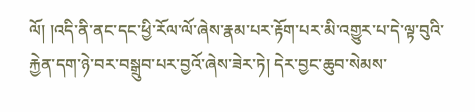ལོ། །འདི་ནི་ནང་དང་ཕྱི་རོལ་ལོ་ཞེས་རྣམ་པར་རྟོག་པར་མི་འགྱུར་པ་དེ་ལྟ་བུའི་རྐྱེན་དག་ཉེ་བར་བསྒྲུབ་པར་བྱའོ་ཞེས་ཟེར་ཏེ། དེར་བྱང་ཆུབ་སེམས་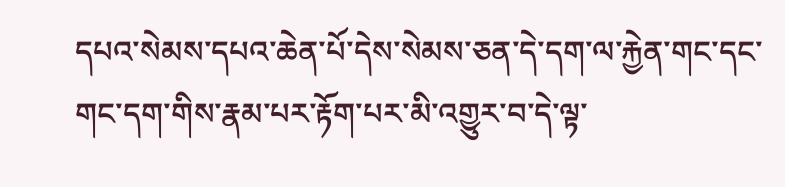དཔའ་སེམས་དཔའ་ཆེན་པོ་དེས་སེམས་ཅན་དེ་དག་ལ་རྐྱེན་གང་དང་གང་དག་གིས་རྣམ་པར་རྟོག་པར་མི་འགྱུར་བ་དེ་ལྟ་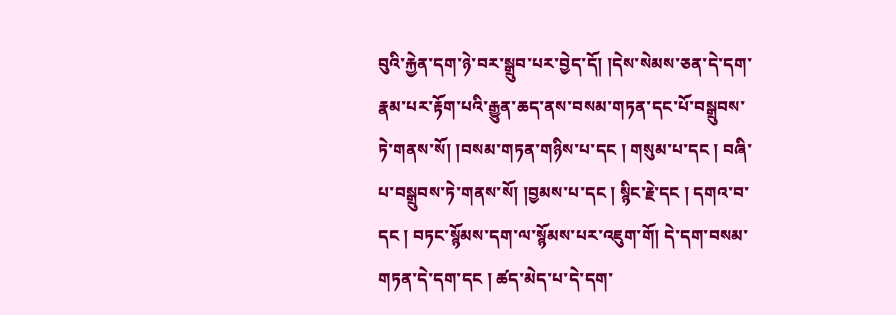བུའི་རྐྱེན་དག་ཉེ་བར་སྒྲུབ་པར་བྱེད་དོ། །དེས་སེམས་ཅན་དེ་དག་རྣམ་པར་རྟོག་པའི་རྒྱུན་ཆད་ནས་བསམ་གཏན་དང་པོ་བསྒྲུབས་ཏེ་གནས་སོ། །བསམ་གཏན་གཉིས་པ་དང ། གསུམ་པ་དང ། བཞི་པ་བསྒྲུབས་ཏེ་གནས་སོ། །བྱམས་པ་དང ། སྙིང་རྗེ་དང ། དགའ་བ་དང ། བཏང་སྙོམས་དག་ལ་སྙོམས་པར་འཇུག་གོ། དེ་དག་བསམ་གཏན་དེ་དག་དང ། ཚད་མེད་པ་དེ་དག་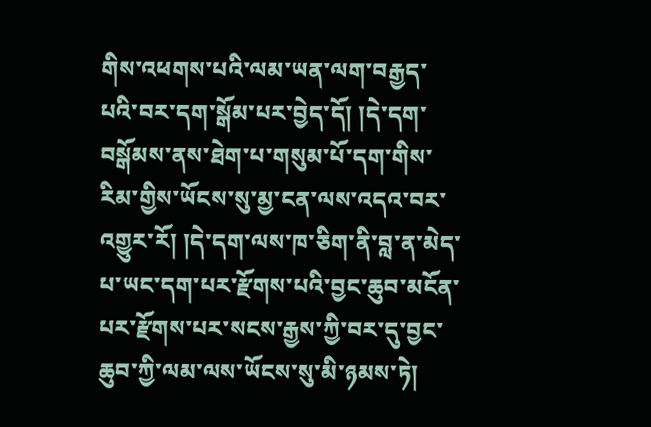གིས་འཕགས་པའི་ལམ་ཡན་ལག་བརྒྱད་པའི་བར་དག་སྒོམ་པར་བྱེད་དོ། །དེ་དག་བསྒོམས་ནས་ཐེག་པ་གསུམ་པོ་དག་གིས་རིམ་གྱིས་ཡོངས་སུ་མྱ་ངན་ལས་འདའ་བར་འགྱུར་རོ། །དེ་དག་ལས་ཁ་ཅིག་ནི་བླ་ན་མེད་པ་ཡང་དག་པར་རྫོགས་པའི་བྱང་ཆུབ་མངོན་པར་རྫོགས་པར་སངས་རྒྱས་ཀྱི་བར་དུ་བྱང་ཆུབ་ཀྱི་ལམ་ལས་ཡོངས་སུ་མི་ཉམས་ཏེ།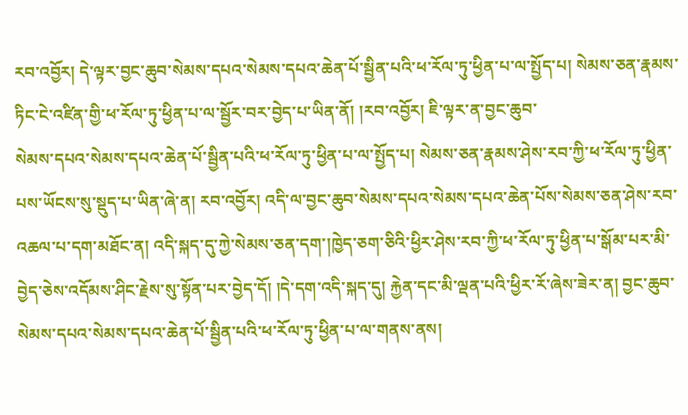རབ་འབྱོར། དེ་ལྟར་བྱང་ཆུབ་སེམས་དཔའ་སེམས་དཔའ་ཆེན་པོ་སྦྱིན་པའི་ཕ་རོལ་ཏུ་ཕྱིན་པ་ལ་སྤྱོད་པ། སེམས་ཅན་རྣམས་ཏིང་ངེ་འཛིན་གྱི་ཕ་རོལ་ཏུ་ཕྱིན་པ་ལ་སྦྱོར་བར་བྱེད་པ་ཡིན་ནོ། །རབ་འབྱོར། ཇི་ལྟར་ན་བྱང་ཆུབ་
སེམས་དཔའ་སེམས་དཔའ་ཆེན་པོ་སྦྱིན་པའི་ཕ་རོལ་ཏུ་ཕྱིན་པ་ལ་སྤྱོད་པ། སེམས་ཅན་རྣམས་ཤེས་རབ་ཀྱི་ཕ་རོལ་ཏུ་ཕྱིན་པས་ཡོངས་སུ་སྡུད་པ་ཡིན་ཞེ་ན། རབ་འབྱོར། འདི་ལ་བྱང་ཆུབ་སེམས་དཔའ་སེམས་དཔའ་ཆེན་པོས་སེམས་ཅན་ཤེས་རབ་འཆལ་པ་དག་མཐོང་ན། འདི་སྐད་དུ་ཀྱེ་སེམས་ཅན་དག་།ཁྱེད་ཅག་ཅིའི་ཕྱིར་ཤེས་རབ་ཀྱི་ཕ་རོལ་ཏུ་ཕྱིན་པ་སྒོམ་པར་མི་བྱེད་ཅེས་འདོམས་ཤིང་རྗེས་སུ་སྟོན་པར་བྱེད་དོ། །དེ་དག་འདི་སྐད་དུ། རྐྱེན་དང་མི་ལྡན་པའི་ཕྱིར་རོ་ཞེས་ཟེར་ན། བྱང་ཆུབ་སེམས་དཔའ་སེམས་དཔའ་ཆེན་པོ་སྦྱིན་པའི་ཕ་རོལ་ཏུ་ཕྱིན་པ་ལ་གནས་ནས།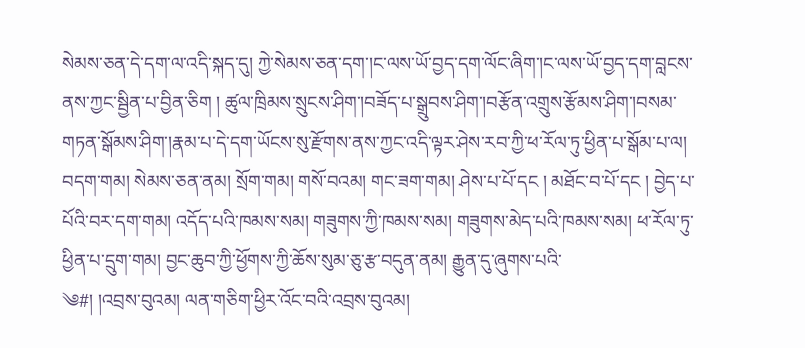སེམས་ཅན་དེ་དག་ལ་འདི་སྐད་དུ། ཀྱེ་སེམས་ཅན་དག་།ང་ལས་ཡོ་བྱད་དག་ལོང་ཞིག་།ང་ལས་ཡོ་བྱད་དག་བླངས་ནས་ཀྱང་སྦྱིན་པ་བྱིན་ཅིག ། ཚུལ་ཁྲིམས་སྲུངས་ཤིག་།བཟོད་པ་སྒྲུབས་ཤིག་།བརྩོན་འགྲུས་རྩོམས་ཤིག་།བསམ་གཏན་སྒོམས་ཤིག་།རྣམ་པ་དེ་དག་ཡོངས་སུ་རྫོགས་ནས་ཀྱང་འདི་ལྟར་ཤེས་རབ་ཀྱི་ཕ་རོལ་ཏུ་ཕྱིན་པ་སྒོམ་པ་ལ། བདག་གམ། སེམས་ཅན་ནམ། སྲོག་གམ། གསོ་བའམ། གང་ཟག་གམ། ཤེས་པ་པོ་དང ། མཐོང་བ་པོ་དང ། བྱེད་པ་པོའི་བར་དག་གམ། འདོད་པའི་ཁམས་སམ། གཟུགས་ཀྱི་ཁམས་སམ། གཟུགས་མེད་པའི་ཁམས་སམ། ཕ་རོལ་ཏུ་ཕྱིན་པ་དྲུག་གམ། བྱང་ཆུབ་ཀྱི་ཕྱོགས་ཀྱི་ཆོས་སུམ་ཅུ་རྩ་བདུན་ནམ། རྒྱུན་དུ་ཞུགས་པའི་
༄#། །འབྲས་བུའམ། ལན་གཅིག་ཕྱིར་འོང་བའི་འབྲས་བུའམ།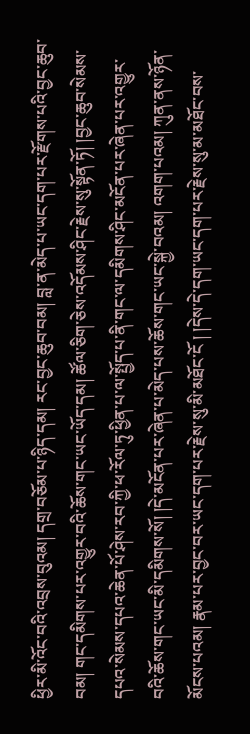ཕྱིར་མི་འོང་བའི་འབྲས་བུའམ། དགྲ་བཅོམ་པ་ཉིད་དམ། རང་བྱང་ཆུབ་བམ། བླ་ན་མེད་པ་ཡང་དག་པར་རྫོགས་པའི་བྱང་ཆུབ་བམ། གང་དམིགས་པར་འགྱུར་བའི་ཆོས་གང་ཡང་ཡོད་དམ། ཚོལ་ཅིག་ཅེས་འདོམས་ཤིང་རྗེས་སུ་སྟོན་ཏོ། །བྱང་ཆུབ་སེམས་དཔའ་སེམས་དཔའ་ཆེན་པོ་ཤེས་རབ་ཀྱི་ཕ་རོལ་ཏུ་ཕྱིན་པ་ལ་སྤྱོད་པ་ནི་གང་ལ་དམིགས་ཤིང་མངོན་པར་ཞེན་པར་འགྱུར་བའི་ཆོས་གང་ཡང་མི་དམིགས་སོ། །དེ་མངོན་པར་ཞེན་པ་མེད་པས་ཆོས་གང་ཡང་སྐྱེ་བའམ། འགག་པའམ། ཀུན་ནས་ཉོན་མོངས་པའམ། རྣམ་པར་བྱང་བར་ཡང་དག་པར་རྗེས་སུ་མི་མཐོང་ངོ ། །དེས་དེ་དག་ཡང་དག་པར་རྗེས་སུ་མ་མཐོང་བས་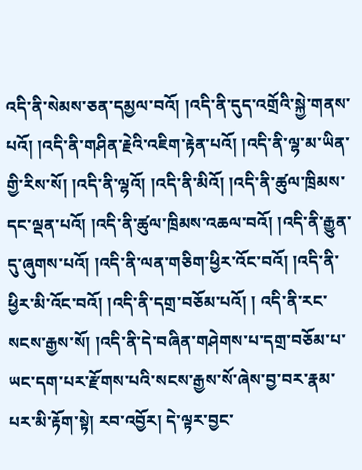འདི་ནི་སེམས་ཅན་དམྱལ་བའོ། །འདི་ནི་དུད་འགྲོའི་སྐྱེ་གནས་པའོ། །འདི་ནི་གཤིན་རྗེའི་འཇིག་རྟེན་པའོ། །འདི་ནི་ལྷ་མ་ཡིན་གྱི་རིས་སོ། །འདི་ནི་ལྷའོ། །འདི་ནི་མིའོ། །འདི་ནི་ཚུལ་ཁྲིམས་དང་ལྡན་པའོ། །འདི་ནི་ཚུལ་ཁྲིམས་འཆལ་བའོ། །འདི་ནི་རྒྱུན་དུ་ཞུགས་པའོ། །འདི་ནི་ལན་གཅིག་ཕྱིར་འོང་བའོ། །འདི་ནི་ཕྱིར་མི་འོང་བའོ། །འདི་ནི་དགྲ་བཅོམ་པའོ། ། འདི་ནི་རང་སངས་རྒྱས་སོ། །འདི་ནི་དེ་བཞིན་གཤེགས་པ་དགྲ་བཅོམ་པ་ཡང་དག་པར་རྫོགས་པའི་སངས་རྒྱས་སོ་ཞེས་བྱ་བར་རྣམ་པར་མི་རྟོག་སྟེ། རབ་འབྱོར། དེ་ལྟར་བྱང་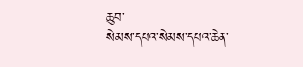ཆུབ་
སེམས་དཔའ་སེམས་དཔའ་ཆེན་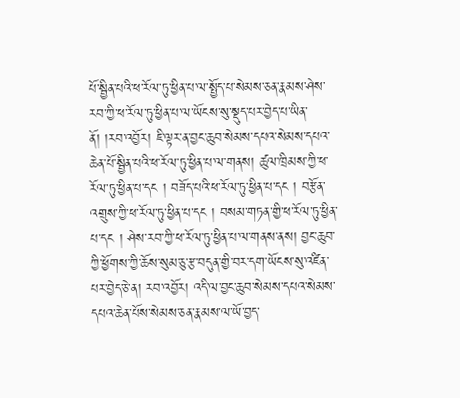པོ་སྦྱིན་པའི་ཕ་རོལ་ཏུ་ཕྱིན་པ་ལ་སྤྱོད་པ་སེམས་ཅན་རྣམས་ཤེས་རབ་ཀྱི་ཕ་རོལ་ཏུ་ཕྱིན་པ་ལ་ཡོངས་སུ་སྡུད་པར་བྱེད་པ་ཡིན་ནོ། །རབ་འབྱོར། ཇི་ལྟར་ན་བྱང་ཆུབ་སེམས་དཔའ་སེམས་དཔའ་ཆེན་པོ་སྦྱིན་པའི་ཕ་རོལ་ཏུ་ཕྱིན་པ་ལ་གནས། ཚུལ་ཁྲིམས་ཀྱི་ཕ་རོལ་ཏུ་ཕྱིན་པ་དང ། བཟོད་པའི་ཕ་རོལ་ཏུ་ཕྱིན་པ་དང ། བརྩོན་འགྲུས་ཀྱི་ཕ་རོལ་ཏུ་ཕྱིན་པ་དང ། བསམ་གཏན་གྱི་ཕ་རོལ་ཏུ་ཕྱིན་པ་དང ། ཤེས་རབ་ཀྱི་ཕ་རོལ་ཏུ་ཕྱིན་པ་ལ་གནས་ནས། བྱང་ཆུབ་ཀྱི་ཕྱོགས་ཀྱི་ཆོས་སུམ་ཅུ་རྩ་བདུན་གྱི་བར་དག་ཡོངས་སུ་འཛིན་པར་བྱེད་ཅེ་ན། རབ་འབྱོར། འདི་ལ་བྱང་ཆུབ་སེམས་དཔའ་སེམས་དཔའ་ཆེན་པོས་སེམས་ཅན་རྣམས་ལ་ཡོ་བྱད་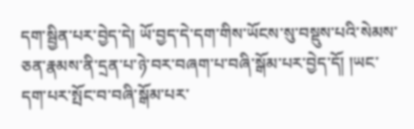དག་སྦྱིན་པར་བྱེད་དེ། ཡོ་བྱད་དེ་དག་གིས་ཡོངས་སུ་བསྡུས་པའི་སེམས་ཅན་རྣམས་ནི་དྲན་པ་ཉེ་བར་བཞག་པ་བཞི་སྒོམ་པར་བྱེད་དོ། །ཡང་དག་པར་སྤོང་བ་བཞི་སྒོམ་པར་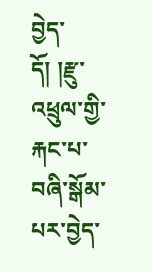བྱེད་དོ། །རྫུ་འཕྲུལ་གྱི་རྐང་པ་བཞི་སྒོམ་པར་བྱེད་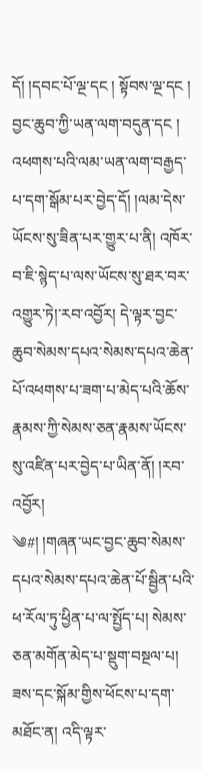དོ། །དབང་པོ་ལྔ་དང ། སྟོབས་ལྔ་དང ། བྱང་ཆུབ་ཀྱི་ཡན་ལག་བདུན་དང ། འཕགས་པའི་ལམ་ཡན་ལག་བརྒྱད་པ་དག་སྒོམ་པར་བྱེད་དོ། །ལམ་དེས་ཡོངས་སུ་ཟིན་པར་གྱུར་པ་ནི། འཁོར་བ་ཇི་སྙེད་པ་ལས་ཡོངས་སུ་ཐར་བར་འགྱུར་ཏེ།་རབ་འབྱོར། དེ་ལྟར་བྱང་ཆུབ་སེམས་དཔའ་སེམས་དཔའ་ཆེན་པོ་འཕགས་པ་ཟག་པ་མེད་པའི་ཆོས་རྣམས་ཀྱི་སེམས་ཅན་རྣམས་ཡོངས་སུ་འཛིན་པར་བྱེད་པ་ཡིན་ནོ། །རབ་འབྱོར།
༄#། །གཞན་ཡང་བྱང་ཆུབ་སེམས་དཔའ་སེམས་དཔའ་ཆེན་པོ་སྦྱིན་པའི་ཕ་རོལ་ཏུ་ཕྱིན་པ་ལ་སྤྱོད་པ། སེམས་ཅན་མགོན་མེད་པ་སྡུག་བསྔལ་པ། ཟས་དང་སྐོམ་གྱིས་ཕོངས་པ་དག་མཐོང་ན། འདི་ལྟར་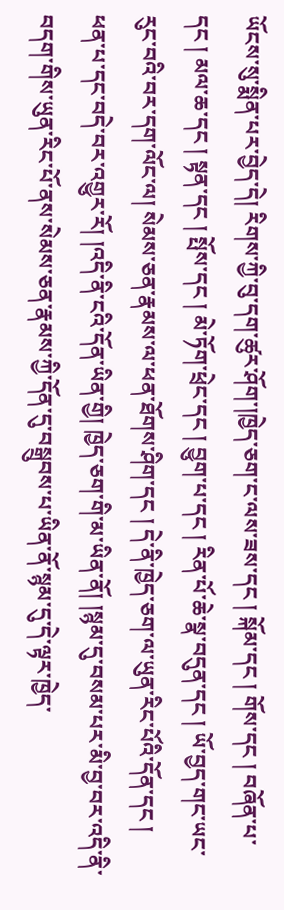ཡོངས་སུ་སྨིན་པར་བྱེད་དེ། རིགས་ཀྱི་བུ་དག་ཚུར་ཤོག་།ཁྱེད་ཅག་ང་ལས་ཟས་དང ། སྐོམ་དང ། གོས་དང ། བཞོན་པ་དང ། མལ་ཆ་དང ། སྟན་དང ། སྤོས་དང ། མེ་ཏོག་ཕྲེང་དང ། བྱུག་པ་དང ། རིན་པོ་ཆེ་སྣ་བདུན་དང ། ཡོ་བྱད་གང་ཡང་རུང་བའི་བར་དག་ལོང་ལ། སེམས་ཅན་རྣམས་ལ་ཕན་ཐོགས་ཤིག་དང ། དེ་ནི་ཁྱེད་ཅག་ལ་ཡུན་རིང་པོའི་དོན་དང ། ཕན་པ་དང་བདེ་བར་འགྱུར་རོ། །འདི་ནི་ངའི་དོན་ཡིན་གྱི། ཁྱེད་ཅག་གི་མ་ཡིན་ནོ། །སྙམ་དུ་བསམ་པར་མི་བྱ་བར་འདི་ནི་བདག་གིས་ཡུན་རིང་པོ་ནས་སེམས་ཅན་རྣམས་ཀྱི་དོན་དུ་བསྒྲུབས་པ་ཡིན་ནོ་སྙམ་དུ་དེ་ལྟར་ཁྱེད་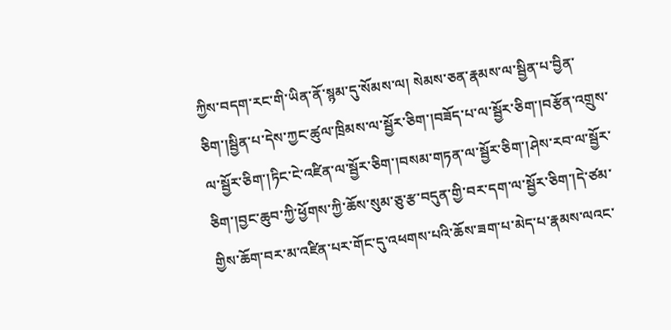ཀྱིས་བདག་རང་གི་ཡིན་ནོ་སྙམ་དུ་སོམས་ལ། སེམས་ཅན་རྣམས་ལ་སྦྱིན་པ་བྱིན་ཅིག་།སྦྱིན་པ་དེས་ཀྱང་ཚུལ་ཁྲིམས་ལ་སྦྱོར་ཅིག་།བཟོད་པ་ལ་སྦྱོར་ཅིག་།བརྩོན་འགྲུས་ལ་སྦྱོར་ཅིག་།ཏིང་ངེ་འཛིན་ལ་སྦྱོར་ཅིག་།བསམ་གཏན་ལ་སྦྱོར་ཅིག་།ཤེས་རབ་ལ་སྦྱོར་ཅིག་།བྱང་ཆུབ་ཀྱི་ཕྱོགས་ཀྱི་ཆོས་སུམ་ཅུ་རྩ་བདུན་གྱི་བར་དག་ལ་སྦྱོར་ཅིག་།དེ་ཙམ་གྱིས་ཆོག་བར་མ་འཛིན་པར་གོང་དུ་འཕགས་པའི་ཆོས་ཟག་པ་མེད་པ་རྣམས་ལའང་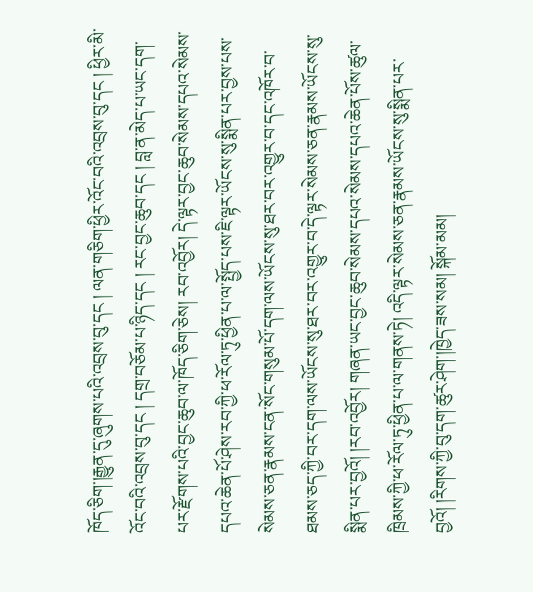ཁོད་ཅིག་།རྒྱུན་དུ་ཞུགས་པའི་འབྲས་བུ་དང ། ལན་གཅིག་ཕྱིར་འོང་བའི་འབྲས་བུ་དང ། ཕྱིར་མི་འོང་བའི་འབྲས་བུ་དང ། དགྲ་བཅོམ་པ་ཉིད་དང ། རང་བྱང་ཆུབ་དང ། བླ་ན་མེད་པ་ཡང་དག་པར་རྫོགས་པའི་བྱང་ཆུབ་ལ་ཁོད་ཅིག་ཅེས། རབ་འབྱོར། དེ་ལྟར་བྱང་ཆུབ་སེམས་དཔའ་སེམས་དཔའ་ཆེན་པོ་ཤེས་རབ་ཀྱི་ཕ་རོལ་ཏུ་ཕྱིན་པ་ལ་སྤྱོད་པས་ཇི་ལྟར་ཡོངས་སུ་སྨིན་པར་བྱས་པས་སེམས་ཅན་རྣམས་ངན་སོང་གསུམ་པོ་དག་ལས་ཡོངས་སུ་ཐར་བར་འགྱུར་བ་དང་འཁོར་བ་ཐམས་ཅད་ཀྱི་བར་དག་ལས་ཡོངས་སུ་ཐར་བར་འགྱུར་བ་དེ་ལྟར་སེམས་ཅན་རྣམས་ཡོངས་སུ་སྨིན་པར་བྱའོ། །རབ་འབྱོར། གཞན་ཡང་བྱང་ཆུབ་སེམས་དཔའ་སེམས་དཔའ་ཆེན་པོས་ཚུལ་ཁྲིམས་ཀྱི་ཕ་རོལ་ཏུ་ཕྱིན་པ་ལ་གནས་ཏེ། འདི་ལྟར་སེམས་ཅན་རྣམས་ཡོངས་སུ་སྨིན་པར་བྱའོ། །རིགས་ཀྱི་བུ་དག་ཚུར་ཤེག་།ཁྱེད་ཟས་སམ། སྐོམ་མམ།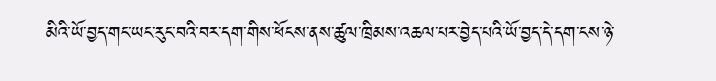མིའི་ཡོ་བྱད་གང་ཡང་རུང་བའི་བར་དག་གིས་ཕོངས་ནས་ཚུལ་ཁྲིམས་འཆལ་པར་བྱེད་པའི་ཡོ་བྱད་དེ་དག་ངས་ཉེ་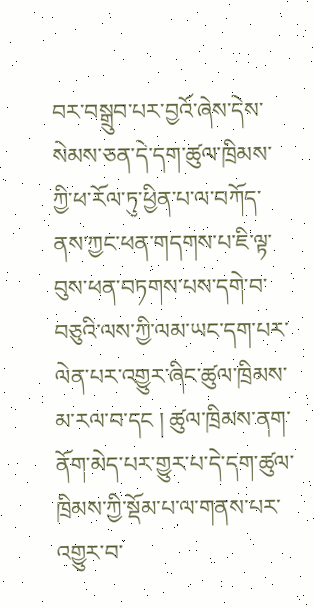བར་བསྒྲུབ་པར་བྱའོ་ཞེས་དེས་སེམས་ཅན་དེ་དག་ཚུལ་ཁྲིམས་ཀྱི་ཕ་རོལ་ཏུ་ཕྱིན་པ་ལ་བཀོད་ནས་ཀྱང་ཕན་གདགས་པ་ཇི་ལྟ་བུས་ཕན་བཏགས་པས་དགེ་བ་བཅུའི་ལས་ཀྱི་ལམ་ཡང་དག་པར་ལེན་པར་འགྱུར་ཞིང་ཚུལ་ཁྲིམས་མ་རལ་བ་དང ། ཚུལ་ཁྲིམས་ནག་ནོག་མེད་པར་གྱུར་པ་དེ་དག་ཚུལ་ཁྲིམས་ཀྱི་སྡོམ་པ་ལ་གནས་པར་འགྱུར་བ་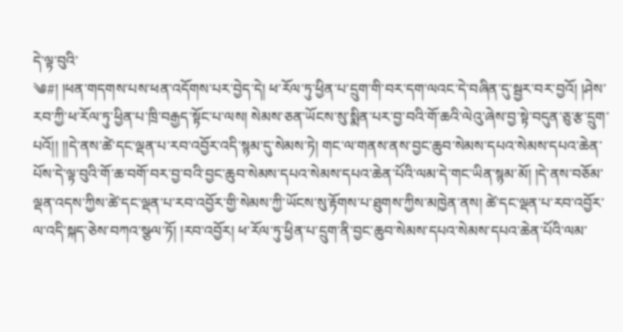དེ་ལྟ་བུའི་
༄#། །ཕན་གདགས་པས་ཕན་འདོགས་པར་བྱེད་དེ། ཕ་རོལ་ཏུ་ཕྱིན་པ་དྲུག་གི་བར་དག་ལའང་དེ་བཞིན་དུ་སྦྱར་བར་བྱའོ། །ཤེས་རབ་ཀྱི་ཕ་རོལ་ཏུ་ཕྱིན་པ་ཁྲི་བརྒྱད་སྟོང་པ་ལས། སེམས་ཅན་ཡོངས་སུ་སྨིན་པར་བྱ་བའི་གོ་ཆའི་ལེའུ་ཞེས་བྱ་སྟེ་བདུན་ཅུ་རྩ་དྲུག་པའོ།། །།དེ་ནས་ཚེ་དང་ལྡན་པ་རབ་འབྱོར་འདི་སྙམ་དུ་སེམས་ཏེ། གང་ལ་གནས་ནས་བྱང་ཆུབ་སེམས་དཔའ་སེམས་དཔའ་ཆེན་པོས་དེ་ལྟ་བུའི་གོ་ཆ་བགོ་བར་བྱ་བའི་བྱང་ཆུབ་སེམས་དཔའ་སེམས་དཔའ་ཆེན་པོའི་ལམ་དེ་གང་ཡིན་སྙམ་མོ། །དེ་ནས་བཅོམ་ལྡན་འདས་ཀྱིས་ཚེ་དང་ལྡན་པ་རབ་འབྱོར་གྱི་སེམས་ཀྱི་ཡོངས་སུ་རྟོགས་པ་ཐུགས་ཀྱིས་མཁྱེན་ནས། ཚེ་དང་ལྡན་པ་རབ་འབྱོར་ལ་འདི་སྐད་ཅེས་བཀའ་སྩལ་ཏོ། །རབ་འབྱོར། ཕ་རོལ་ཏུ་ཕྱིན་པ་དྲུག་ནི་བྱང་ཆུབ་སེམས་དཔའ་སེམས་དཔའ་ཆེན་པོའི་ལམ་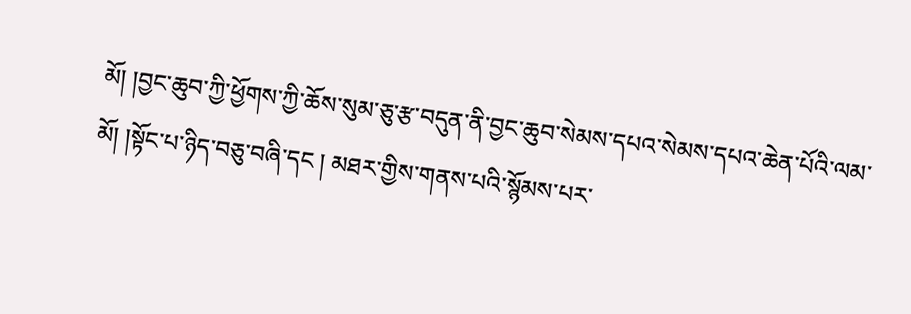མོ། །བྱང་ཆུབ་ཀྱི་ཕྱོགས་ཀྱི་ཆོས་སུམ་ཅུ་རྩ་བདུན་ནི་བྱང་ཆུབ་སེམས་དཔའ་སེམས་དཔའ་ཆེན་པོའི་ལམ་མོ། །སྟོང་པ་ཉིད་བཅུ་བཞི་དང ། མཐར་གྱིས་གནས་པའི་སྙོམས་པར་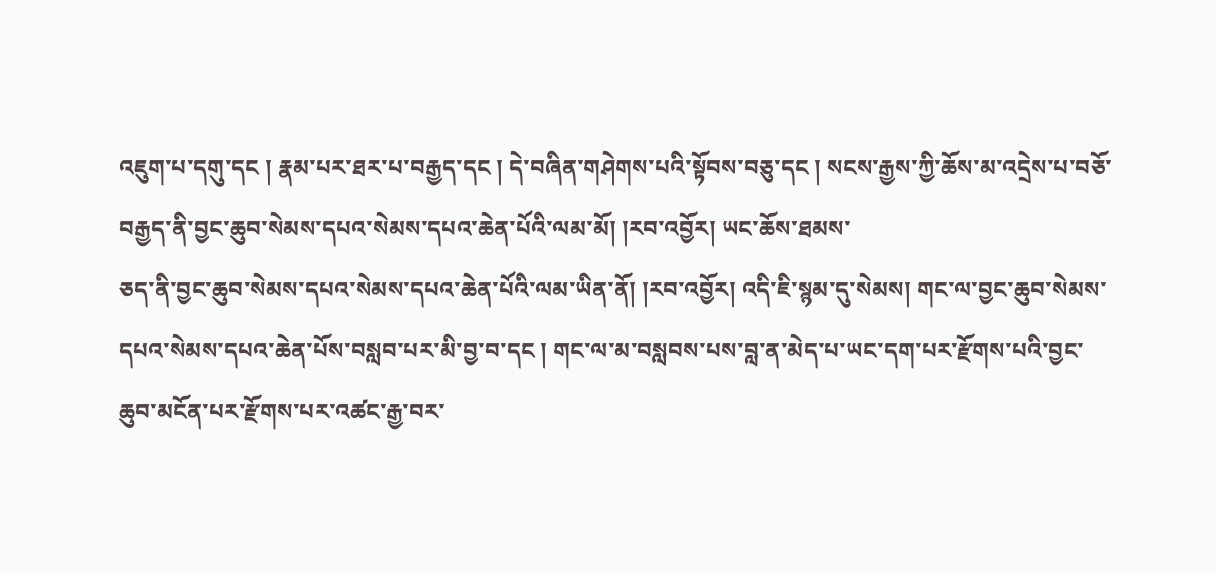འཇུག་པ་དགུ་དང ། རྣམ་པར་ཐར་པ་བརྒྱད་དང ། དེ་བཞིན་གཤེགས་པའི་སྟོབས་བཅུ་དང ། སངས་རྒྱས་ཀྱི་ཆོས་མ་འདྲེས་པ་བཅོ་བརྒྱད་ནི་བྱང་ཆུབ་སེམས་དཔའ་སེམས་དཔའ་ཆེན་པོའི་ལམ་མོ། །རབ་འབྱོར། ཡང་ཆོས་ཐམས་
ཅད་ནི་བྱང་ཆུབ་སེམས་དཔའ་སེམས་དཔའ་ཆེན་པོའི་ལམ་ཡིན་ནོ། །རབ་འབྱོར། འདི་ཇི་སྙམ་དུ་སེམས། གང་ལ་བྱང་ཆུབ་སེམས་དཔའ་སེམས་དཔའ་ཆེན་པོས་བསླབ་པར་མི་བྱ་བ་དང ། གང་ལ་མ་བསླབས་པས་བླ་ན་མེད་པ་ཡང་དག་པར་རྫོགས་པའི་བྱང་ཆུབ་མངོན་པར་རྫོགས་པར་འཚང་རྒྱ་བར་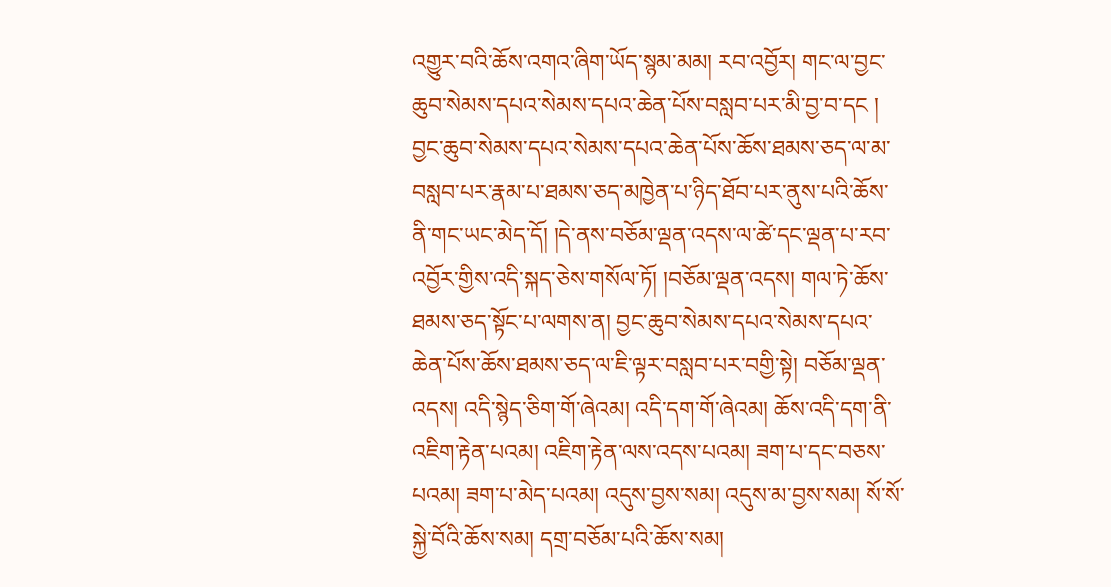འགྱུར་བའི་ཆོས་འགའ་ཞིག་ཡོད་སྙམ་མམ། རབ་འབྱོར། གང་ལ་བྱང་ཆུབ་སེམས་དཔའ་སེམས་དཔའ་ཆེན་པོས་བསླབ་པར་མི་བྱ་བ་དང ། བྱང་ཆུབ་སེམས་དཔའ་སེམས་དཔའ་ཆེན་པོས་ཆོས་ཐམས་ཅད་ལ་མ་བསླབ་པར་རྣམ་པ་ཐམས་ཅད་མཁྱེན་པ་ཉིད་ཐོབ་པར་ནུས་པའི་ཆོས་ནི་གང་ཡང་མེད་དོ། །དེ་ནས་བཅོམ་ལྡན་འདས་ལ་ཚེ་དང་ལྡན་པ་རབ་འབྱོར་གྱིས་འདི་སྐད་ཅེས་གསོལ་ཏོ། །བཅོམ་ལྡན་འདས། གལ་ཏེ་ཆོས་ཐམས་ཅད་སྟོང་པ་ལགས་ན། བྱང་ཆུབ་སེམས་དཔའ་སེམས་དཔའ་ཆེན་པོས་ཆོས་ཐམས་ཅད་ལ་ཇི་ལྟར་བསླབ་པར་བགྱི་སྟེ། བཅོམ་ལྡན་འདས། འདི་སྙེད་ཅིག་གོ་ཞེའམ། འདི་དག་གོ་ཞེའམ། ཆོས་འདི་དག་ནི་འཇིག་རྟེན་པའམ། འཇིག་རྟེན་ལས་འདས་པའམ། ཟག་པ་དང་བཅས་པའམ། ཟག་པ་མེད་པའམ། འདུས་བྱས་སམ། འདུས་མ་བྱས་སམ། སོ་སོ་སྐྱེ་བོའི་ཆོས་སམ། དགྲ་བཅོམ་པའི་ཆོས་སམ།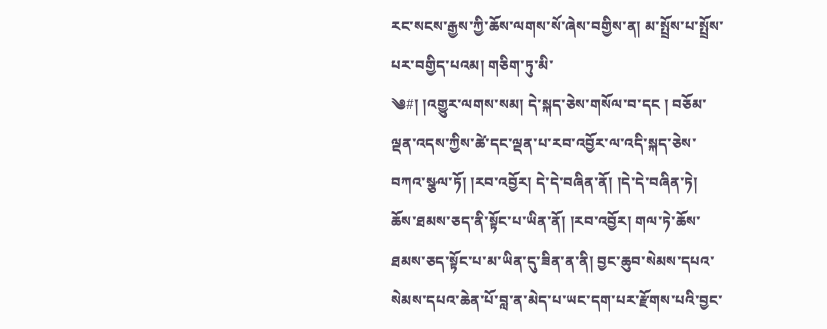རང་སངས་རྒྱས་ཀྱི་ཆོས་ལགས་སོ་ཞེས་བགྱིས་ན། མ་སྤྲོས་པ་སྤྲོས་པར་བགྱིད་པའམ། གཅིག་ཏུ་མི་
༄#། །འགྱུར་ལགས་སམ། དེ་སྐད་ཅེས་གསོལ་བ་དང ། བཅོམ་ལྡན་འདས་ཀྱིས་ཚེ་དང་ལྡན་པ་རབ་འབྱོར་ལ་འདི་སྐད་ཅེས་བཀའ་སྩལ་ཏོ། །རབ་འབྱོར། དེ་དེ་བཞིན་ནོ། །དེ་དེ་བཞིན་ཏེ། ཆོས་ཐམས་ཅད་ནི་སྟོང་པ་ཡིན་ནོ། །རབ་འབྱོར། གལ་ཏེ་ཆོས་ཐམས་ཅད་སྟོང་པ་མ་ཡིན་དུ་ཟིན་ན་ནི། བྱང་ཆུབ་སེམས་དཔའ་སེམས་དཔའ་ཆེན་པོ་བླ་ན་མེད་པ་ཡང་དག་པར་རྫོགས་པའི་བྱང་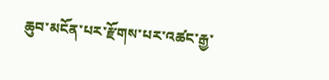ཆུབ་མངོན་པར་རྫོགས་པར་འཚང་རྒྱ་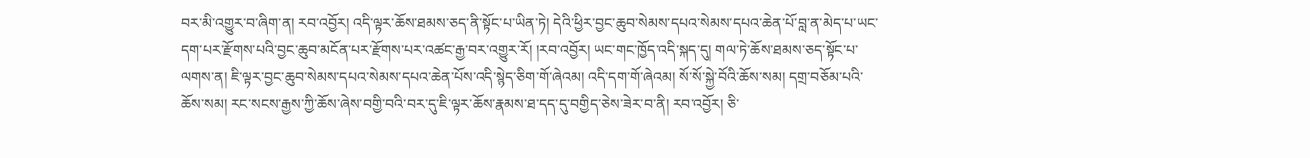བར་མི་འགྱུར་བ་ཞིག་ན། རབ་འབྱོར། འདི་ལྟར་ཆོས་ཐམས་ཅད་ནི་སྟོང་པ་ཡིན་ཏེ། དེའི་ཕྱིར་བྱང་ཆུབ་སེམས་དཔའ་སེམས་དཔའ་ཆེན་པོ་བླ་ན་མེད་པ་ཡང་དག་པར་རྫོགས་པའི་བྱང་ཆུབ་མངོན་པར་རྫོགས་པར་འཚང་རྒྱ་བར་འགྱུར་རོ། །རབ་འབྱོར། ཡང་གང་ཁྱོད་འདི་སྐད་དུ། གལ་ཏེ་ཆོས་ཐམས་ཅད་སྟོང་པ་ལགས་ན། ཇི་ལྟར་བྱང་ཆུབ་སེམས་དཔའ་སེམས་དཔའ་ཆེན་པོས་འདི་སྙེད་ཅིག་གོ་ཞེའམ། འདི་དག་གོ་ཞེའམ། སོ་སོ་སྐྱེ་བོའི་ཆོས་སམ། དགྲ་བཅོམ་པའི་ཆོས་སམ། རང་སངས་རྒྱས་ཀྱི་ཆོས་ཞེས་བགྱི་བའི་བར་དུ་ཇི་ལྟར་ཆོས་རྣམས་ཐ་དད་དུ་བགྱིད་ཅེས་ཟེར་བ་ནི། རབ་འབྱོར། ཅི་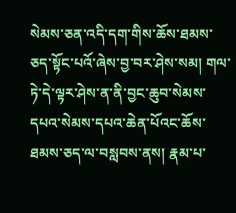སེམས་ཅན་འདི་དག་གིས་ཆོས་ཐམས་ཅད་སྟོང་པའོ་ཞེས་བྱ་བར་ཤེས་སམ། གལ་ཏེ་དེ་ལྟར་ཤེས་ན་ནི་བྱང་ཆུབ་སེམས་དཔའ་སེམས་དཔའ་ཆེན་པོའང་ཆོས་ཐམས་ཅད་ལ་བསླབས་ནས། རྣམ་པ་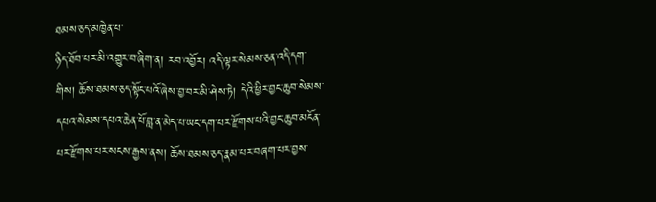ཐམས་ཅད་མཁྱེན་པ་
ཉིད་ཐོབ་པར་མི་འགྱུར་བ་ཞིག་ན། རབ་འབྱོར། འདི་ལྟར་སེམས་ཅན་འདི་དག་གིས། ཆོས་ཐམས་ཅད་སྟོང་པའོ་ཞེས་བྱ་བར་མི་ཤེས་ཏེ། དེའི་ཕྱིར་བྱང་ཆུབ་སེམས་དཔའ་སེམས་དཔའ་ཆེན་པོ་བླ་ན་མེད་པ་ཡང་དག་པར་རྫོགས་པའི་བྱང་ཆུབ་མངོན་པར་རྫོགས་པར་སངས་རྒྱས་ནས། ཆོས་ཐམས་ཅད་རྣམ་པར་བཞག་པར་བྱས་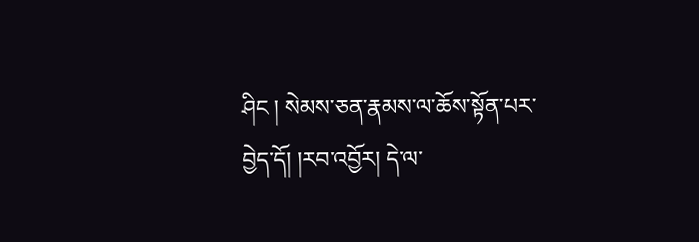ཤིང ། སེམས་ཅན་རྣམས་ལ་ཆོས་སྟོན་པར་བྱེད་དོ། །རབ་འབྱོར། དེ་ལ་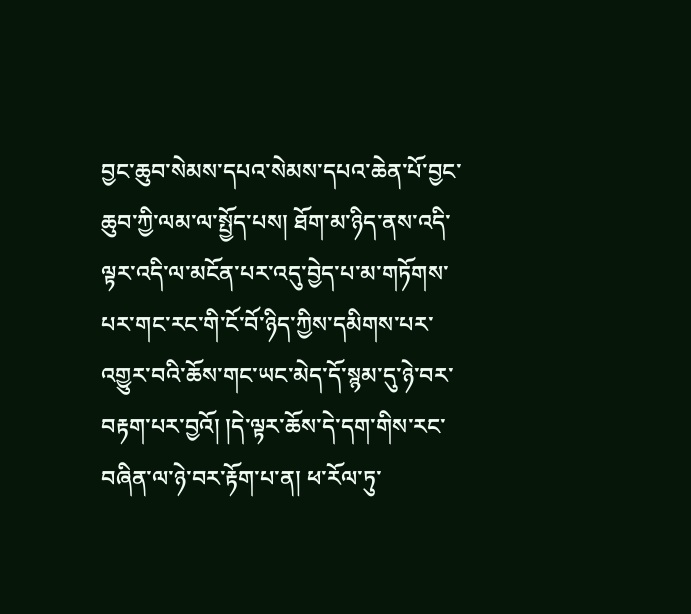བྱང་ཆུབ་སེམས་དཔའ་སེམས་དཔའ་ཆེན་པོ་བྱང་ཆུབ་ཀྱི་ལམ་ལ་སྤྱོད་པས། ཐོག་མ་ཉིད་ནས་འདི་ལྟར་འདི་ལ་མངོན་པར་འདུ་བྱེད་པ་མ་གཏོགས་པར་གང་རང་གི་ངོ་བོ་ཉིད་ཀྱིས་དམིགས་པར་འགྱུར་བའི་ཆོས་གང་ཡང་མེད་དོ་སྙམ་དུ་ཉེ་བར་བརྟག་པར་བྱའོ། །དེ་ལྟར་ཆོས་དེ་དག་གིས་རང་བཞིན་ལ་ཉེ་བར་རྟོག་པ་ན། ཕ་རོལ་ཏུ་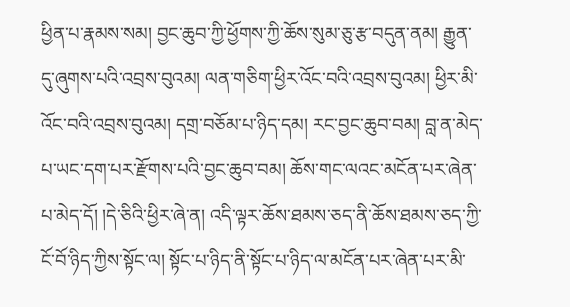ཕྱིན་པ་རྣམས་སམ། བྱང་ཆུབ་ཀྱི་ཕྱོགས་ཀྱི་ཆོས་སུམ་ཅུ་རྩ་བདུན་ནམ། རྒྱུན་དུ་ཞུགས་པའི་འབྲས་བུའམ། ལན་གཅིག་ཕྱིར་འོང་བའི་འབྲས་བུའམ། ཕྱིར་མི་འོང་བའི་འབྲས་བུའམ། དགྲ་བཅོམ་པ་ཉིད་དམ། རང་བྱང་ཆུབ་བམ། བླ་ན་མེད་པ་ཡང་དག་པར་རྫོགས་པའི་བྱང་ཆུབ་བམ། ཆོས་གང་ལའང་མངོན་པར་ཞེན་པ་མེད་དོ། །དེ་ཅིའི་ཕྱིར་ཞེ་ན། འདི་ལྟར་ཆོས་ཐམས་ཅད་ནི་ཆོས་ཐམས་ཅད་ཀྱི་ངོ་བོ་ཉིད་ཀྱིས་སྟོང་ལ། སྟོང་པ་ཉིད་ནི་སྟོང་པ་ཉིད་ལ་མངོན་པར་ཞེན་པར་མི་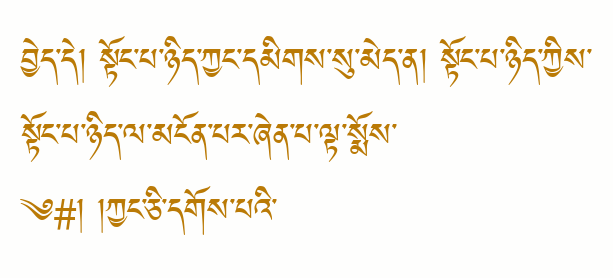བྱེད་དེ། སྟོང་པ་ཉིད་ཀྱང་དམིགས་སུ་མེད་ན། སྟོང་པ་ཉིད་ཀྱིས་སྟོང་པ་ཉིད་ལ་མངོན་པར་ཞེན་པ་ལྟ་སྨོས་
༄#། །ཀྱང་ཅི་དགོས་པའི་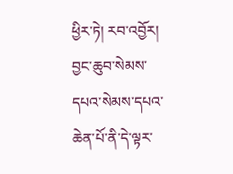ཕྱིར་ཏེ། རབ་འབྱོར། བྱང་ཆུབ་སེམས་དཔའ་སེམས་དཔའ་ཆེན་པོ་ནི་དེ་ལྟར་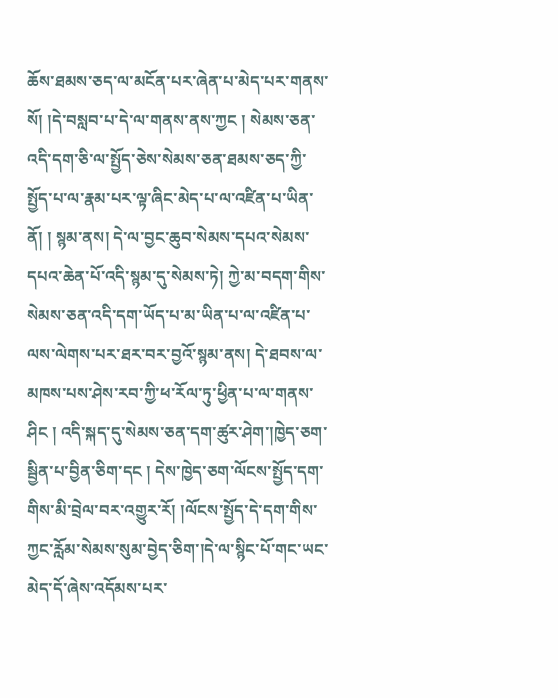ཆོས་ཐམས་ཅད་ལ་མངོན་པར་ཞེན་པ་མེད་པར་གནས་སོ། །དེ་བསླབ་པ་དེ་ལ་གནས་ནས་ཀྱང ། སེམས་ཅན་འདི་དག་ཅི་ལ་སྤྱོད་ཅེས་སེམས་ཅན་ཐམས་ཅད་ཀྱི་སྤྱོད་པ་ལ་རྣམ་པར་ལྟ་ཞིང་མེད་པ་ལ་འཛིན་པ་ཡིན་ནོ། ། སྙམ་ནས། དེ་ལ་བྱང་ཆུབ་སེམས་དཔའ་སེམས་དཔའ་ཆེན་པོ་འདི་སྙམ་དུ་སེམས་ཏེ། ཀྱེ་མ་བདག་གིས་སེམས་ཅན་འདི་དག་ཡོད་པ་མ་ཡིན་པ་ལ་འཛིན་པ་ལས་ལེགས་པར་ཐར་བར་བྱའོ་སྙམ་ནས། དེ་ཐབས་ལ་མཁས་པས་ཤེས་རབ་ཀྱི་ཕ་རོལ་ཏུ་ཕྱིན་པ་ལ་གནས་ཤིང ། འདི་སྐད་དུ་སེམས་ཅན་དག་ཚུར་ཤེག་།ཁྱེད་ཅག་སྦྱིན་པ་བྱིན་ཅིག་དང ། དེས་ཁྱེད་ཅག་ལོངས་སྤྱོད་དག་གིས་མི་བྲེལ་བར་འགྱུར་རོ། །ལོངས་སྤྱོད་དེ་དག་གིས་ཀྱང་རློམ་སེམས་སུམ་བྱེད་ཅིག་།དེ་ལ་སྙིང་པོ་གང་ཡང་མེད་དོ་ཞེས་འདོམས་པར་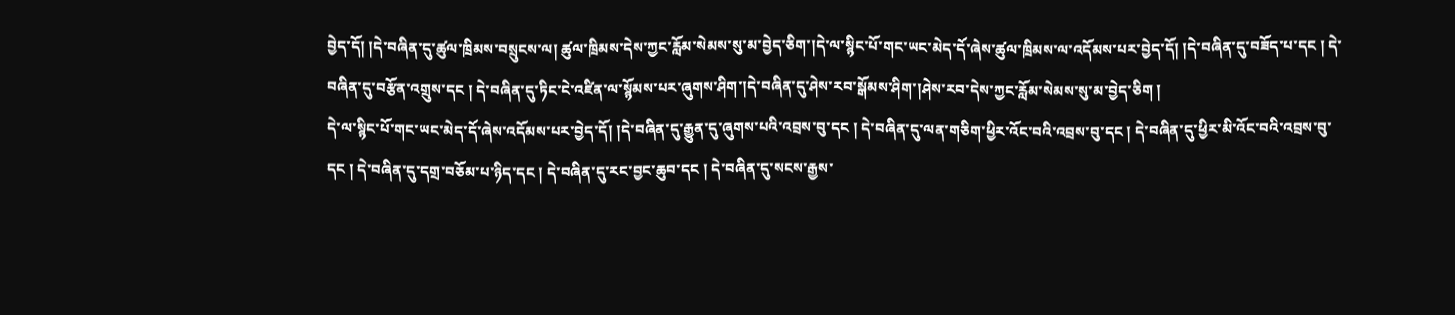བྱེད་དོ། །དེ་བཞིན་དུ་ཚུལ་ཁྲིམས་བསྲུངས་ལ། ཚུལ་ཁྲིམས་དེས་ཀྱང་རློམ་སེམས་སུ་མ་བྱེད་ཅིག་།དེ་ལ་སྙིང་པོ་གང་ཡང་མེད་དོ་ཞེས་ཚུལ་ཁྲིམས་ལ་འདོམས་པར་བྱེད་དོ། །དེ་བཞིན་དུ་བཟོད་པ་དང ། དེ་བཞིན་དུ་བརྩོན་འགྲུས་དང ། དེ་བཞིན་དུ་ཏིང་ངེ་འཛིན་ལ་སྙོམས་པར་ཞུགས་ཤིག་།དེ་བཞིན་དུ་ཤེས་རབ་སྒོམས་ཤིག་།ཤེས་རབ་དེས་ཀྱང་རློམ་སེམས་སུ་མ་བྱེད་ཅིག །
དེ་ལ་སྙིང་པོ་གང་ཡང་མེད་དོ་ཞེས་འདོམས་པར་བྱེད་དོ། །དེ་བཞིན་དུ་རྒྱུན་དུ་ཞུགས་པའི་འབྲས་བུ་དང ། དེ་བཞིན་དུ་ལན་གཅིག་ཕྱིར་འོང་བའི་འབྲས་བུ་དང ། དེ་བཞིན་དུ་ཕྱིར་མི་འོང་བའི་འབྲས་བུ་དང ། དེ་བཞིན་དུ་དགྲ་བཅོམ་པ་ཉིད་དང ། དེ་བཞིན་དུ་རང་བྱང་ཆུབ་དང ། དེ་བཞིན་དུ་སངས་རྒྱས་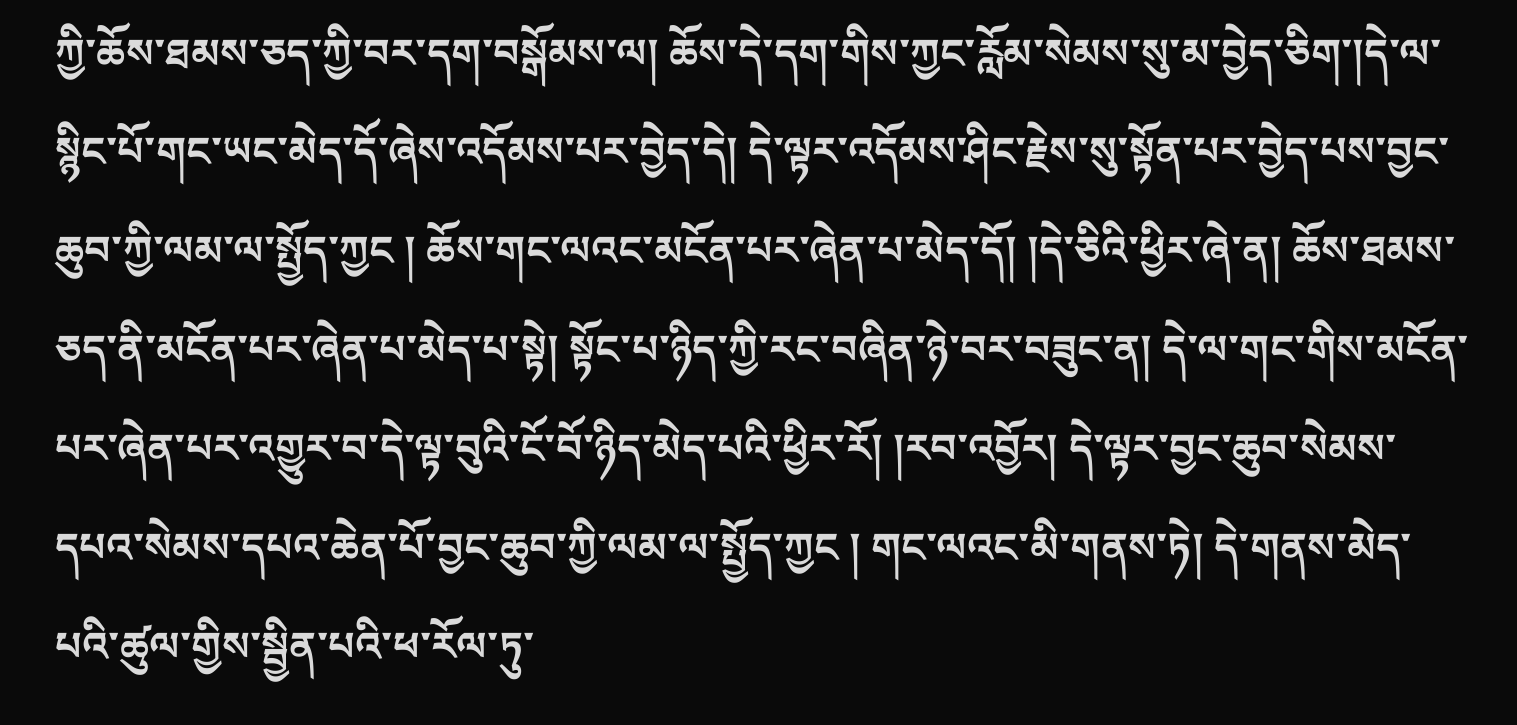ཀྱི་ཆོས་ཐམས་ཅད་ཀྱི་བར་དག་བསྒོམས་ལ། ཆོས་དེ་དག་གིས་ཀྱང་རློམ་སེམས་སུ་མ་བྱེད་ཅིག་།དེ་ལ་སྙིང་པོ་གང་ཡང་མེད་དོ་ཞེས་འདོམས་པར་བྱེད་དེ། དེ་ལྟར་འདོམས་ཤིང་རྗེས་སུ་སྟོན་པར་བྱེད་པས་བྱང་ཆུབ་ཀྱི་ལམ་ལ་སྤྱོད་ཀྱང ། ཆོས་གང་ལའང་མངོན་པར་ཞེན་པ་མེད་དོ། །དེ་ཅིའི་ཕྱིར་ཞེ་ན། ཆོས་ཐམས་ཅད་ནི་མངོན་པར་ཞེན་པ་མེད་པ་སྟེ། སྟོང་པ་ཉིད་ཀྱི་རང་བཞིན་ཉེ་བར་བཟུང་ན། དེ་ལ་གང་གིས་མངོན་པར་ཞེན་པར་འགྱུར་བ་དེ་ལྟ་བུའི་ངོ་བོ་ཉིད་མེད་པའི་ཕྱིར་རོ། །རབ་འབྱོར། དེ་ལྟར་བྱང་ཆུབ་སེམས་དཔའ་སེམས་དཔའ་ཆེན་པོ་བྱང་ཆུབ་ཀྱི་ལམ་ལ་སྤྱོད་ཀྱང ། གང་ལའང་མི་གནས་ཏེ། དེ་གནས་མེད་པའི་ཚུལ་གྱིས་སྦྱིན་པའི་ཕ་རོལ་ཏུ་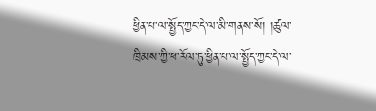ཕྱིན་པ་ལ་སྤྱོད་ཀྱང་དེ་ལ་མི་གནས་སོ། །ཚུལ་ཁྲིམས་ཀྱི་ཕ་རོལ་ཏུ་ཕྱིན་པ་ལ་སྤྱོད་ཀྱང་དེ་ལ་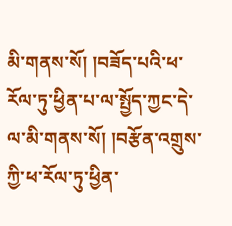མི་གནས་སོ། །བཟོད་པའི་ཕ་རོལ་ཏུ་ཕྱིན་པ་ལ་སྤྱོད་ཀྱང་དེ་ལ་མི་གནས་སོ། །བརྩོན་འགྲུས་ཀྱི་ཕ་རོལ་ཏུ་ཕྱིན་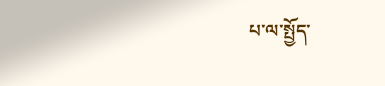པ་ལ་སྤྱོད་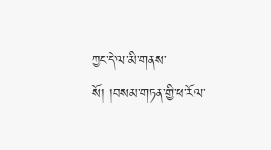ཀྱང་དེ་ལ་མི་གནས་སོ། །བསམ་གཏན་གྱི་ཕ་རོལ་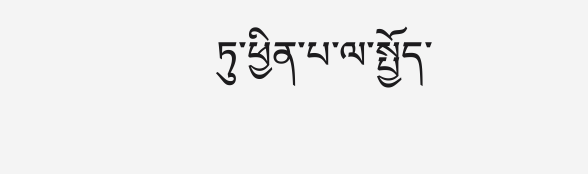ཏུ་ཕྱིན་པ་ལ་སྤྱོད་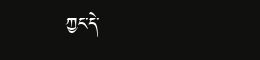ཀྱང་དེ་